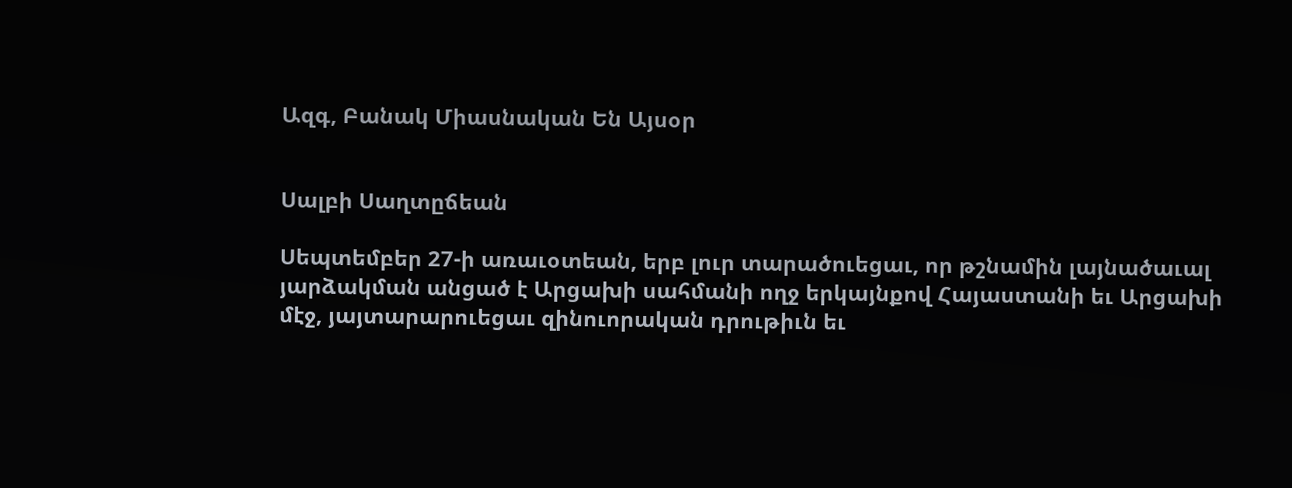Ազգ, Բանակ Միասնական Են Այսօր


Սալբի Սաղտըճեան

Սեպտեմբեր 27-ի առաւօտեան, երբ լուր տարածուեցաւ, որ թշնամին լայնածաւալ յարձակման անցած է Արցախի սահմանի ողջ երկայնքով Հայաստանի եւ Արցախի մէջ, յայտարարուեցաւ զինուորական դրութիւն եւ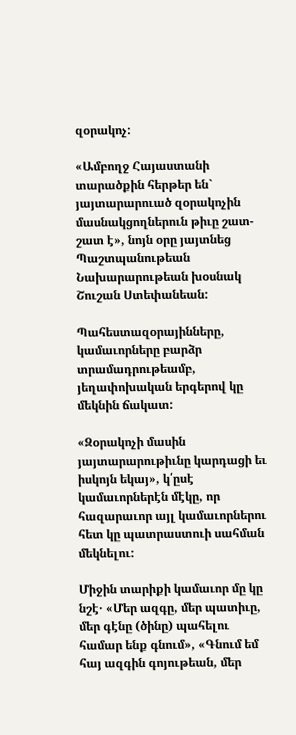զօրակոչ:

«Ամբողջ Հայաստանի տարածքին հերթեր են` յայտարարուած զօրակոչին մասնակցողներուն թիւը շատ-շատ է», նոյն օրը յայտնեց Պաշտպանութեան Նախարարութեան խօսնակ Շուշան Ստեփանեան:

Պահեստազօրայինները, կամաւորները բարձր տրամադրութեամբ, յեղափոխական երգերով կը մեկնին ճակատ:

«Զօրակոչի մասին յայտարարութիւնը կարդացի եւ իսկոյն եկայ», կ՛ըսէ կամաւորներէն մէկը, որ հազարաւոր այլ կամաւորներու հետ կը պատրաստուի սահման մեկնելու:

Միջին տարիքի կամաւոր մը կը նշէ․ «Մեր ազգը, մեր պատիւը, մեր գէնը (ծինը) պահելու համար ենք գնում», «Գնում եմ հայ ազգին գոյութեան, մեր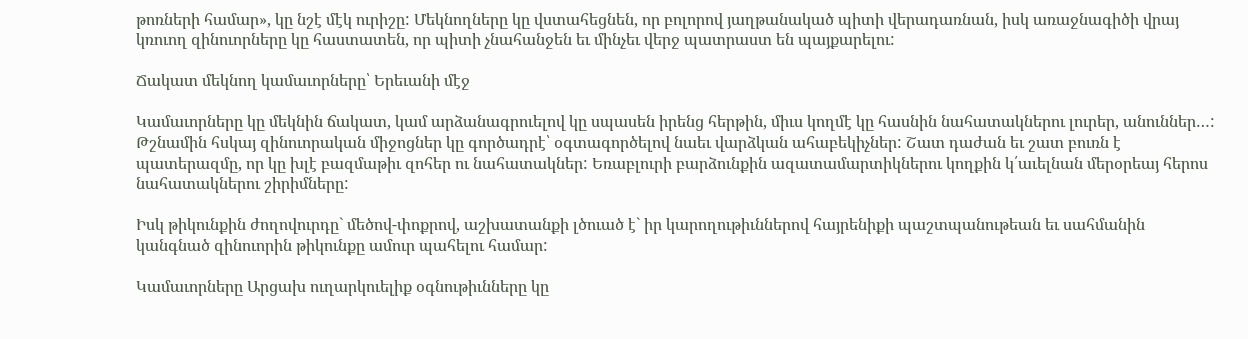թոռների համար», կը նշէ մէկ ուրիշը: Մեկնողները կը վստահեցնեն, որ բոլորով յաղթանակած պիտի վերադառնան, իսկ առաջնագիծի վրայ կռուող զինուորները կը հաստատեն, որ պիտի չնահանջեն եւ մինչեւ վերջ պատրաստ են պայքարելու:

Ճակատ մեկնող կամաւորները՝ Երեւանի մէջ

Կամաւորները կը մեկնին ճակատ, կամ արձանագրուելով կը սպասեն իրենց հերթին, միւս կողմէ կը հասնին նահատակներու լուրեր, անուններ…: Թշնամին հսկայ զինուորական միջոցներ կը գործադրէ՝ օգտագործելով նաեւ վարձկան ահաբեկիչներ: Շատ դաժան եւ շատ բուռն է պատերազմը, որ կը խլէ բազմաթիւ զոհեր ու նահատակներ: Եռաբլուրի բարձունքին ազատամարտիկներու կողքին կ՛աւելնան մերօրեայ հերոս նահատակներու շիրիմները:

Իսկ թիկունքին ժողովուրդը` մեծով-փոքրով, աշխատանքի լծուած է` իր կարողութիւններով հայրենիքի պաշտպանութեան եւ սահմանին կանգնած զինուորին թիկունքը ամուր պահելու համար:

Կամաւորները Արցախ ուղարկուելիք օգնութիւնները կը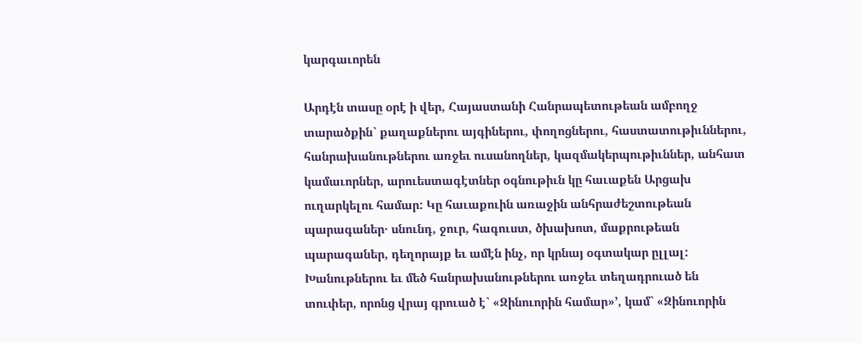կարգաւորեն

Արդէն տասը օրէ ի վեր, Հայաստանի Հանրապետութեան ամբողջ տարածքին` քաղաքներու այգիներու, փողոցներու, հաստատութիւններու, հանրախանութներու առջեւ ուսանողներ, կազմակերպութիւններ, անհատ կամաւորներ, արուեստագէտներ օգնութիւն կը հաւաքեն Արցախ ուղարկելու համար: Կը հաւաքուին առաջին անհրաժեշտութեան պարագաներ․ սնունդ, ջուր, հագուստ, ծխախոտ, մաքրութեան պարագաներ, դեղորայք եւ ամէն ինչ, որ կրնայ օգտակար ըլլալ: Խանութներու եւ մեծ հանրախանութներու առջեւ տեղադրուած են տուփեր, որոնց վրայ գրուած է` «Զինուորին համար»՚, կամ` «Զինուորին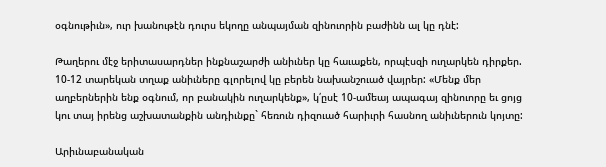օգնութիւն», ուր խանութէն դուրս եկողը անպայման զինուորին բաժինն ալ կը դնէ:

Թաղերու մէջ երիտասարդներ ինքնաշարժի անիւներ կը հաւաքեն, որպէսզի ուղարկեն դիրքեր. 10-12 տարեկան տղաք անիւները գլորելով կը բերեն նախանշուած վայրեր: «Մենք մեր աղբերներին ենք օգնում, որ բանակին ուղարկենք», կ՛ըսէ 10-ամեայ ապագայ զինուորը եւ ցոյց կու տայ իրենց աշխատանքին անդիւնքը` հեռուն դիզուած հարիւրի հասնող անիւներուն կոյտը:

Արիւնաբանական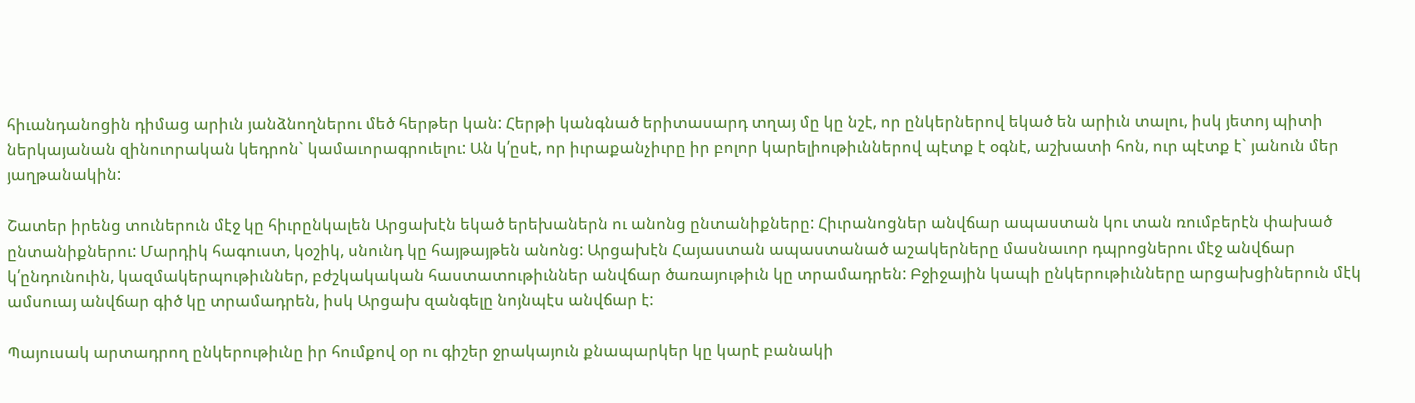հիւանդանոցին դիմաց արիւն յանձնողներու մեծ հերթեր կան: Հերթի կանգնած երիտասարդ տղայ մը կը նշէ, որ ընկերներով եկած են արիւն տալու, իսկ յետոյ պիտի ներկայանան զինուորական կեդրոն` կամաւորագրուելու: Ան կ՛ըսէ, որ իւրաքանչիւրը իր բոլոր կարելիութիւններով պէտք է օգնէ, աշխատի հոն, ուր պէտք է` յանուն մեր յաղթանակին:

Շատեր իրենց տուներուն մէջ կը հիւրընկալեն Արցախէն եկած երեխաներն ու անոնց ընտանիքները: Հիւրանոցներ անվճար ապաստան կու տան ռումբերէն փախած ընտանիքներու: Մարդիկ հագուստ, կօշիկ, սնունդ կը հայթայթեն անոնց: Արցախէն Հայաստան ապաստանած աշակերները մասնաւոր դպրոցներու մէջ անվճար կ՛ընդունուին, կազմակերպութիւններ, բժշկակական հաստատութիւններ անվճար ծառայութիւն կը տրամադրեն: Բջիջային կապի ընկերութիւնները արցախցիներուն մէկ ամսուայ անվճար գիծ կը տրամադրեն, իսկ Արցախ զանգելը նոյնպէս անվճար է:

Պայուսակ արտադրող ընկերութիւնը իր հումքով օր ու գիշեր ջրակայուն քնապարկեր կը կարէ բանակի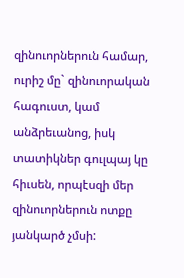զինուորներուն համար, ուրիշ մը` զինուորական հագուստ, կամ անձրեւանոց, իսկ տատիկներ գուլպայ կը հիւսեն, որպէսզի մեր զինուորներուն ոտքը յանկարծ չմսի: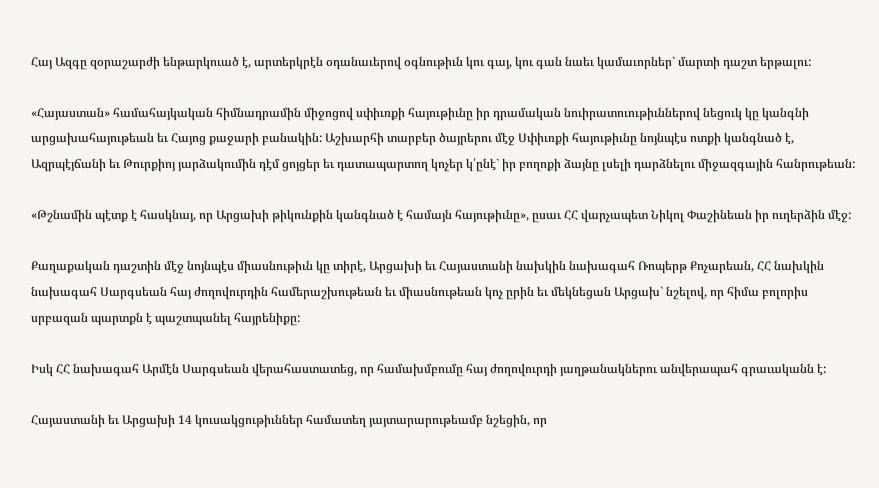Հայ Ազգը զօրաշարժի ենթարկուած է, արտերկրէն օդանաւերով օգնութիւն կու գայ, կու գան նաեւ կամաւորներ` մարտի դաշտ երթալու:

«Հայաստան» համահայկական հիմնադրամին միջոցով սփիւռքի հայութիւնը իր դրամական նուիրատուութիւններով նեցուկ կը կանգնի արցախահայութեան եւ Հայոց քաջարի բանակին: Աշխարհի տարբեր ծայրերու մէջ Սփիւռքի հայութիւնը նոյնպէս ոտքի կանգնած է, Ազրպէյճանի եւ Թուրքիոյ յարձակումին դէմ ցոյցեր եւ դատապարտող կոչեր կ՛ընէ` իր բողոքի ձայնը լսելի դարձնելու միջազգային հանրութեան:

«Թշնամին պէտք է հասկնայ, որ Արցախի թիկունքին կանգնած է համայն հայութիւնը», ըսաւ ՀՀ վարչապետ Նիկոլ Փաշինեան իր ուղերձին մէջ:

Քաղաքական դաշտին մէջ նոյնպէս միասնութիւն կը տիրէ, Արցախի եւ Հայաստանի նախկին նախագահ Ռոպերթ Քոչարեան, ՀՀ նախկին նախագահ Սարգսեան հայ ժողովուրդին համերաշխութեան եւ միասնութեան կոչ ըրին եւ մեկնեցան Արցախ` նշելով, որ հիմա բոլորիս սրբազան պարտքն է պաշտպանել հայրենիքը:

Իսկ ՀՀ նախագահ Արմէն Սարգսեան վերահաստատեց, որ համախմբումը հայ ժողովուրդի յաղթանակներու անվերապահ գրաւականն է:

Հայաստանի եւ Արցախի 14 կուսակցութիւններ համատեղ յայտարարութեամբ նշեցին, որ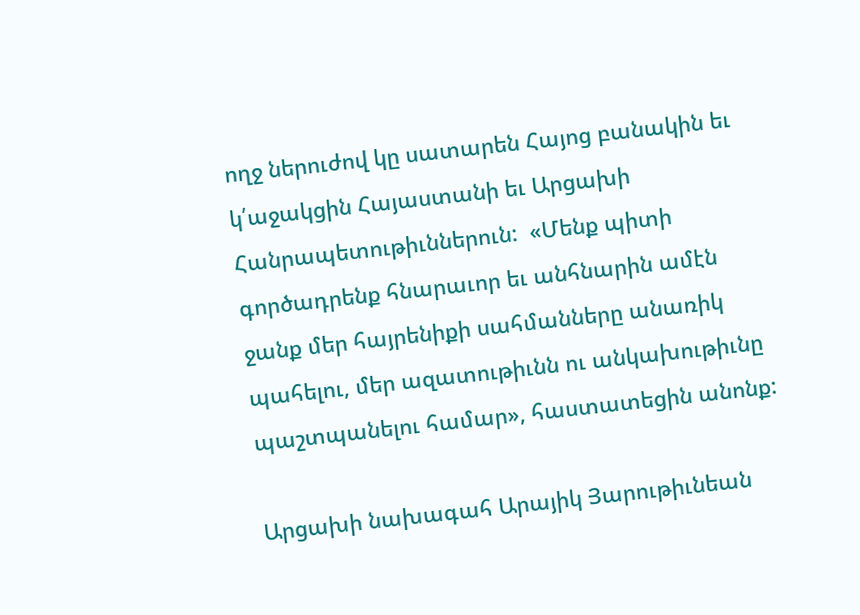ողջ ներուժով կը սատարեն Հայոց բանակին եւ կ՛աջակցին Հայաստանի եւ Արցախի Հանրապետութիւններուն:  «Մենք պիտի գործադրենք հնարաւոր եւ անհնարին ամէն ջանք մեր հայրենիքի սահմանները անառիկ պահելու, մեր ազատութիւնն ու անկախութիւնը պաշտպանելու համար», հաստատեցին անոնք:

Արցախի նախագահ Արայիկ Յարութիւնեան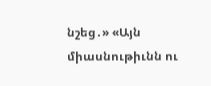նշեց․» «Այն միասնութիւնն ու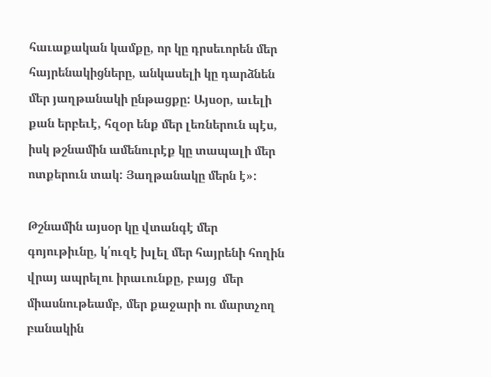հաւաքական կամքը, որ կը դրսեւորեն մեր հայրենակիցները, անկասելի կը դարձնեն մեր յաղթանակի ընթացքը: Այսօր, աւելի քան երբեւէ, հզօր ենք մեր լեռներուն պէս, իսկ թշնամին ամենուրէք կը տապալի մեր ոտքերուն տակ: Յաղթանակը մերն է»:

Թշնամին այսօր կը վտանգէ մեր գոյութիւնը, կ՛ուզէ խլել մեր հայրենի հողին վրայ ապրելու իրաւունքը, բայց  մեր միասնութեամբ, մեր քաջարի ու մարտչող բանակին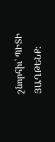շնորհիւ՝ ՊԻՏԻ ՅԱՂԹԵՆՔ: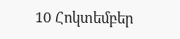10 Հոկտեմբեր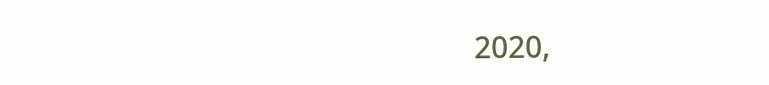2020,